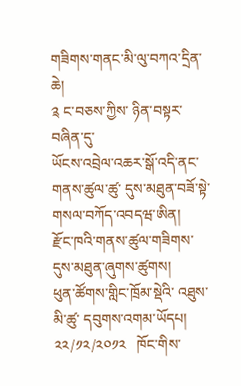གཟིགས་གནང་མི་ལུ་བཀའ་དྲིན་ཆེ།
༉ ང་བཅས་ཀྱིས་ ཉིན་བསྟར་བཞིན་དུ་
ཡོངས་འབྲེལ་འཆར་སྒོ་འདི་ནང་
གནས་ཚུལ་ཚུ་ དུས་མཐུན་བཟོ་སྟེ་ གསལ་བཀོད་འབདཝ་ཨིན།
རྫོང་ཁའི་གནས་ཚུལ་གཟིགས་ དུས་མཐུན་ཞུགས་ཚུགས།
ཕུན་ཚོགས་གླིང་ཁྲོམ་སྡེའི་ འཐུས་མི་ཚུ་ དབུགས་འགམ་ཡོདཔ།
༢༢/༡༢/༢༠༡༢   ཁོང་གིས་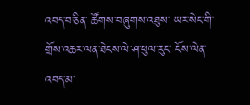འབད་བ་ཅིན་ ཚོགས་བཞུགས་འཐུས་ ཡར་སེང་གི་ གྲོས་འཆར་ལན་ཐེངས་ལེ་ཤ་ཕུལ་རུང་ ངོས་ལེན་འབད་མ་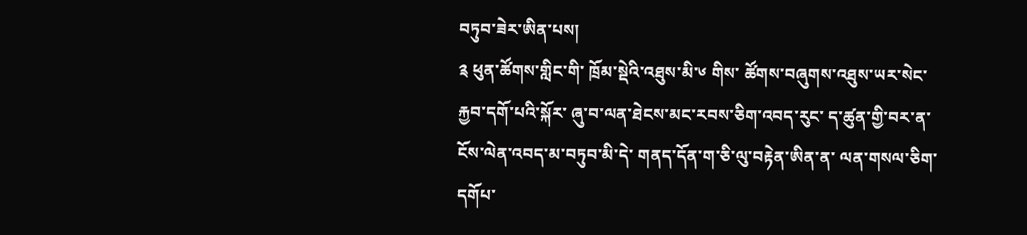བཏུབ་ཟེར་ཨིན་པས།
༉ ཕུན་ཚོགས་གླིང་གི་ ཁྲོམ་སྡེའི་འཐུས་མི་༦ གིས་ ཚོགས་བཞུགས་འཐུས་ཡར་སེང་རྐྱབ་དགོ་པའི་སྐོར་ ཞུ་བ་ལན་ཐེངས་མང་རབས་ཅིག་འབད་རུང་ ད་ཚུན་གྱི་བར་ན་ ངོས་ལེན་འབད་མ་བཏུབ་མི་དེ་ གནད་དོན་ག་ཅི་ལུ་བརྟེན་ཨིན་ན་ ལན་གསལ་ཅིག་དགོཔ་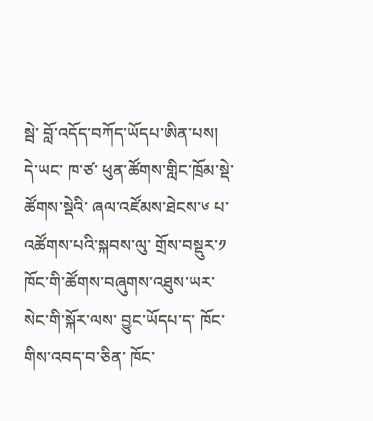སྦེ་ བློ་འདོད་བཀོད་ཡོདཔ་ཨིན་པས།
དེ་ཡང་ ཁ་ཙ་ ཕུན་ཚོགས་གླིང་ཁྲོམ་སྡེ་ཚོགས་སྡེའི་ ཞལ་འཛོམས་ཐེངས་༦ པ་འཚོགས་པའི་སྐབས་ལུ་ གྲོས་བསྡུར་༡ ཁོང་གི་ཚོགས་བཞུགས་འཐུས་ཡར་སེང་གི་སྐོར་ལས་ བྱུང་ཡོདཔ་ད་ ཁོང་གིས་འབད་བ་ཅིན་ ཁོང་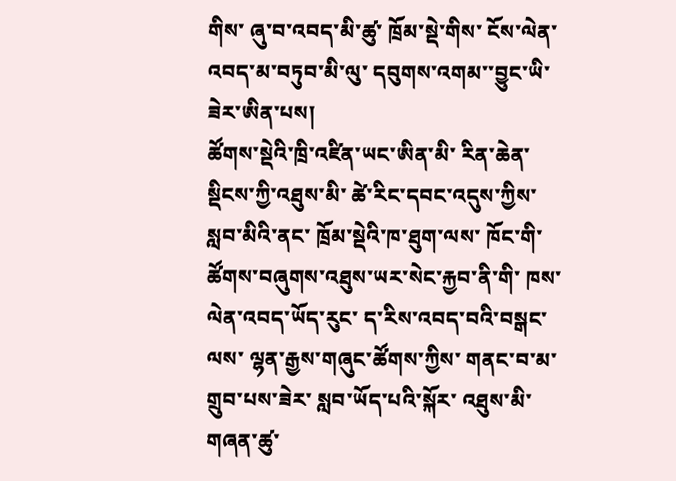གིས་ ཞུ་བ་འབད་མི་ཚུ་ ཁྲོམ་སྡེ་གིས་ ངོས་ལེན་འབད་མ་བཏུབ་མི་ལུ་ དབུགས་འགམ་་བྱུང་ཡི་ཟེར་ཨིན་པས།
ཚོགས་སྡེའི་ཁྲི་འཛིན་ཡང་ཨིན་མི་ རིན་ཆེན་སྡིངས་ཀྱི་འཐུས་མི་ ཚེ་རིང་དབང་འདུས་ཀྱིས་ སླབ་མིའི་ནང་ ཁྲོམ་སྡེའི་ཁ་ཐུག་ལས་ ཁོང་གི་ ཚོགས་བཞུགས་འཐུས་ཡར་སེང་རྐྱབ་ནི་གི་ ཁས་ལེན་འབད་ཡོད་རུང་ ད་རིས་འབད་བའི་བསྒང་ལས་ ལྷན་རྒྱས་གཞུང་ཚོགས་ཀྱིས་ གནང་བ་མ་གྲུབ་པས་ཟེར་ སླབ་ཡོད་པའི་སྐོར་ འཐུས་མི་གཞན་ཚུ་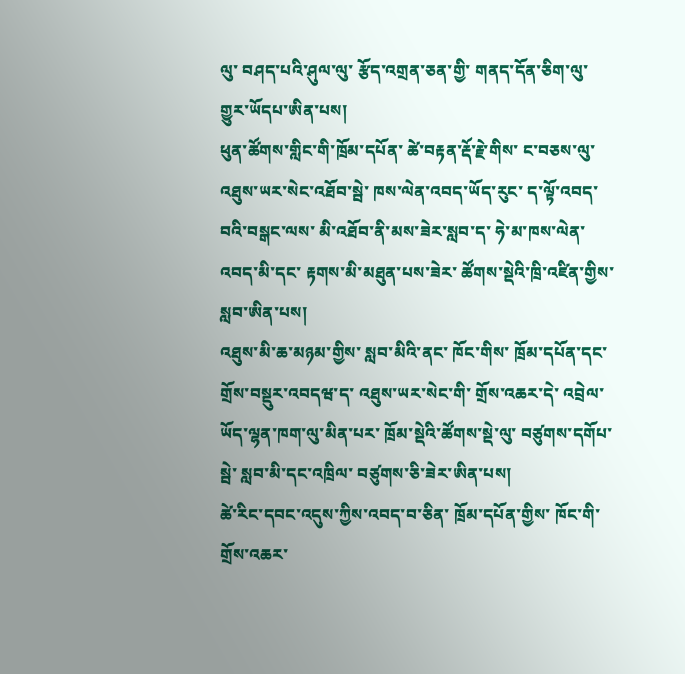ལུ་ བཤད་པའི་ཤུལ་ལུ་ རྩོད་འགྲན་ཅན་གྱི་ གནད་དོན་ཅིག་ལུ་ གྱུར་ཡོདཔ་ཨིན་པས།
ཕུན་ཚོགས་གླིང་གི་ཁྲོམ་དཔོན་ ཚེ་བརྟན་རྡོ་རྗེ་གིས་ ང་བཅས་ལུ་ འཐུས་ཡར་སེང་འཐོབ་སྦེ་ ཁས་ལེན་འབད་ཡོད་རུང་ ད་ལྟོ་འབད་བའི་བསྒང་ལས་ མི་འཐོབ་ནི་མས་ཟེར་སླབ་ད་ ཧེ་མ་ཁས་ལེན་འབད་མི་དང་ རྟགས་མི་མཐུན་པས་ཟེར་ ཚོགས་སྡེའི་ཁྲི་འཛིན་གྱིས་ སླབ་ཨིན་པས།
འཐུས་མི་ཆ་མཉམ་གྱིས་ སླབ་མིའི་ནང་ ཁོང་གིས་ ཁྲོམ་དཔོན་དང་ གྲོས་བསྡུར་འབདཝ་ད་ འཐུས་ཡར་སེང་གི་ གྲོས་འཆར་དེ་ འབྲེལ་ཡོད་ལྷན་ཁག་ལུ་མིན་པར་ ཁྲོམ་སྡེའི་ཚོགས་སྡེ་ལུ་ བཙུགས་དགོཔ་སྦེ་ སླབ་མི་དང་འཁྲིལ་ བཙུགས་ཅི་ཟེར་ཨིན་པས།
ཚེ་རིང་དབང་འདུས་ཀྱིས་འབད་བ་ཅིན་ ཁྲོམ་དཔོན་གྱིས་ ཁོང་གི་གྲོས་འཆར་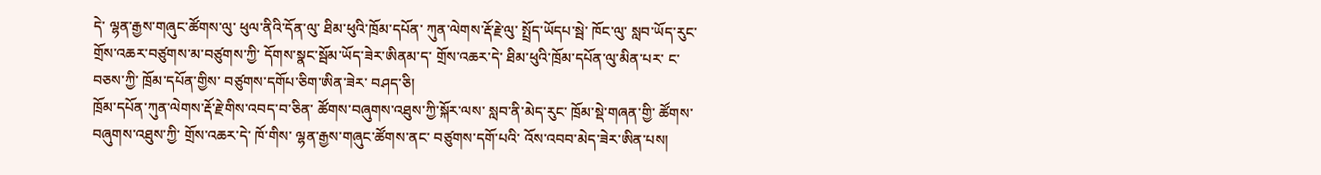དེ་ ལྷན་རྒྱས་གཞུང་ཚོགས་ལུ་ ཕུལ་ནིའི་དོན་ལུ་ ཐིམ་ཕུའི་ཁྲོམ་དཔོན་ ཀུན་ལེགས་རྡོ་རྗེ་ལུ་ སྤྲོད་ཡོདཔ་སྦེ་ ཁོང་ལུ་ སླབ་ཡོད་རུང་ གྲོས་འཆར་བཙུགས་མ་བཙུགས་ཀྱི་ དོགས་སྣང་སྦོམ་ཡོད་ཟེར་ཨིནམ་ད་ གྲོས་འཆར་དེ་ ཐིམ་ཕུའི་ཁྲོམ་དཔོན་ལུ་མིན་པར་ ང་བཅས་ཀྱི་ ཁྲོམ་དཔོན་གྱིས་ བཙུགས་དགོཔ་ཅིག་ཨིན་ཟེར་ བཤད་ཅི།
ཁྲོམ་དཔོན་ཀུན་ལེགས་རྡོ་རྗེ་གིས་འབད་བ་ཅིན་ ཚོགས་བཞུགས་འཐུས་ཀྱི་སྐོར་ལས་ སླབ་ནི་མེད་རུང་ ཁྲོམ་སྡེ་གཞན་གྱི་ ཚོགས་བཞུགས་འཐུས་ཀྱི་ གྲོས་འཆར་དེ་ ཁོ་གིས་ ལྷན་རྒྱས་གཞུང་ཚོགས་ནང་ བཙུགས་དགོ་པའི་ འོས་འབབ་མེད་ཟེར་ཨིན་པས།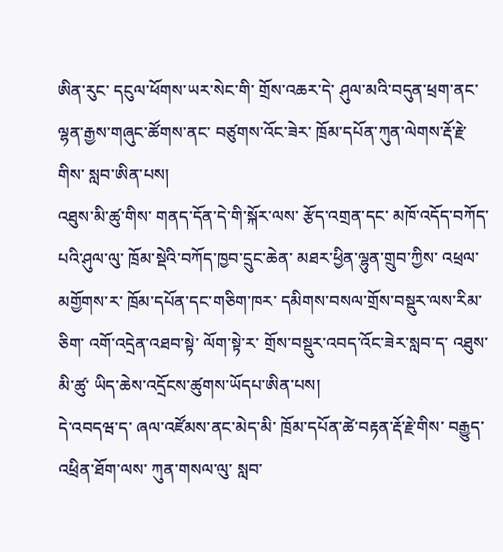ཨིན་རུང་ དངུལ་ཕོགས་ཡར་སེང་གི་ གྲོས་འཆར་དེ་ ཤུལ་མའི་བདུན་ཕྲག་ནང་ ལྷན་རྒྱས་གཞུང་ཚོགས་ནང་ བཙུགས་འོང་ཟེར་ ཁྲོམ་དཔོན་ཀུན་ལེགས་རྡོ་རྗེ་གིས་ སླབ་ཨིན་པས།
འཐུས་མི་ཚུ་གིས་ གནད་དོན་དེ་གི་སྐོར་ལས་ རྩོད་འགྲན་དང་ མཁོ་འདོད་བཀོད་པའི་ཤུལ་ལུ་ ཁྲོམ་སྡེའི་བཀོད་ཁྱབ་དྲུང་ཆེན་ མཐར་ཕྱིན་ལྷུན་གྲུབ་ཀྱིས་ འཕྲལ་མགྱོགས་ར་ ཁྲོམ་དཔོན་དང་གཅིག་ཁར་ དམིགས་བསལ་གྲོས་བསྡུར་ལས་རིམ་ཅིག་ འགོ་འདྲེན་འཐབ་སྟེ་ ལོག་སྟེ་ར་ གྲོས་བསྡུར་འབད་འོང་ཟེར་སླབ་ད་ འཐུས་མི་ཚུ་ ཡིད་ཆེས་འདྲོངས་ཚུགས་ཡོདཔ་ཨིན་པས།
དེ་འབདཝ་ད་ ཞལ་འཛོམས་ནང་མེད་མི་ ཁྲོམ་དཔོན་ཚེ་བརྟན་རྡོ་རྗེ་གིས་ བརྒྱུད་འཕྲིན་ཐོག་ལས་ ཀུན་གསལ་ལུ་ སླབ་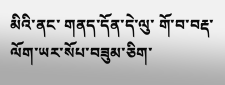མིའི་ནང་ གནད་དོན་དེ་ལུ་ གོ་བ་བརྡ་ལོག་ཡར་སོཔ་བཟུམ་ཅིག་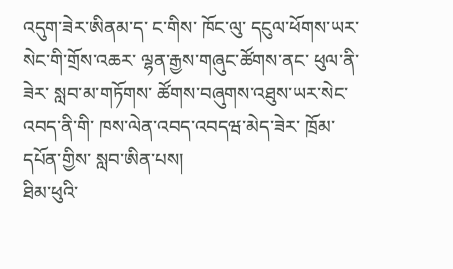འདུག་ཟེར་ཨིནམ་ད་ ང་གིས་ ཁོང་ལུ་ དངུལ་ཕོགས་ཡར་སེང་གི་གྲོས་འཆར་ ལྷན་རྒྱས་གཞུང་ཚོགས་ནང་ ཕུལ་ནི་ཟེར་ སླབ་མ་གཏོགས་ ཚོགས་བཞུགས་འཐུས་ཡར་སེང་འབད་ནི་གི་ ཁས་ལེན་འབད་འབདཝ་མེད་ཟེར་ ཁྲོམ་དཔོན་གྱིས་ སླབ་ཨིན་པས།
ཐིམ་ཕུའི་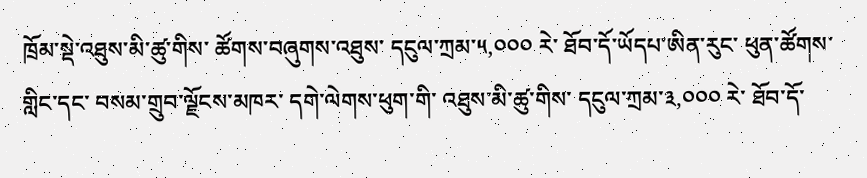ཁྲོམ་སྡེ་འཐུས་མི་ཚུ་གིས་ ཚོགས་བཞུགས་འཐུས་ དངུལ་ཀྲམ་༥,༠༠༠ རེ་ ཐོབ་དོ་ཡོདཔ་ཨིན་རུང་ ཕུན་ཚོགས་གླིང་དང་ བསམ་གྲུབ་ལྗོངས་མཁར་ དགེ་ལེགས་ཕུག་གི་ འཐུས་མི་ཚུ་གིས་ དངུལ་ཀྲམ་༣,༠༠༠ རེ་ ཐོབ་དོ་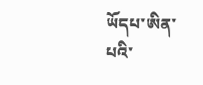ཡོདཔ་ཨིན་པའི་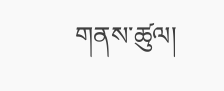གནས་ཚུལ།